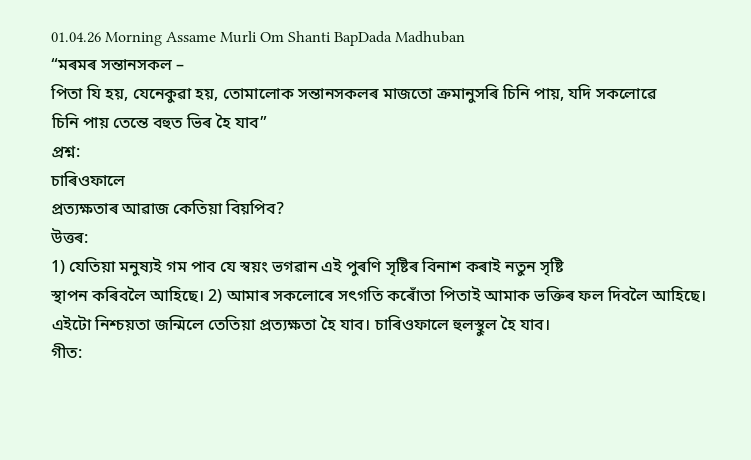01.04.26 Morning Assame Murli Om Shanti BapDada Madhuban
“মৰমৰ সন্তানসকল –
পিতা যি হয়, যেনেকুৱা হয়, তোমালোক সন্তানসকলৰ মাজতো ক্ৰমানুসৰি চিনি পায়, যদি সকলোৱে
চিনি পায় তেন্তে বহুত ভিৰ হৈ যাব”
প্ৰশ্ন:
চাৰিওফালে
প্ৰত্যক্ষতাৰ আৱাজ কেতিয়া বিয়পিব?
উত্তৰ:
1) যেতিয়া মনুষ্যই গম পাব যে স্বয়ং ভগৱান এই পুৰণি সৃষ্টিৰ বিনাশ কৰাই নতুন সৃষ্টি
স্থাপন কৰিবলৈ আহিছে। 2) আমাৰ সকলোৰে সৎগতি কৰোঁতা পিতাই আমাক ভক্তিৰ ফল দিবলৈ আহিছে।
এইটো নিশ্চয়তা জন্মিলে তেতিয়া প্ৰত্যক্ষতা হৈ যাব। চাৰিওফালে হুলস্থুল হৈ যাব।
গীত: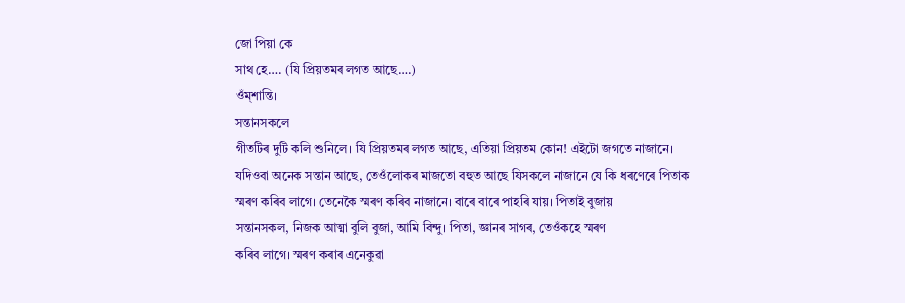জো পিয়া কে
সাথ হে…. (যি প্ৰিয়তমৰ লগত আছে….)
ওঁম্শান্তি।
সন্তানসকলে
গীতটিৰ দুটি কলি শুনিলে। যি প্ৰিয়তমৰ লগত আছে, এতিয়া প্ৰিয়তম কোন! এইটো জগতে নাজানে।
যদিওবা অনেক সন্তান আছে, তেওঁলোকৰ মাজতো বহুত আছে যিসকলে নাজানে যে কি ধৰণেৰে পিতাক
স্মৰণ কৰিব লাগে। তেনেকৈ স্মৰণ কৰিব নাজানে। বাৰে বাৰে পাহৰি যায়। পিতাই বুজায়
সন্তানসকল, নিজক আত্মা বুলি বুজা, আমি বিন্দু। পিতা, জ্ঞানৰ সাগৰ, তেওঁকহে স্মৰণ
কৰিব লাগে। স্মৰণ কৰাৰ এনেকুৱা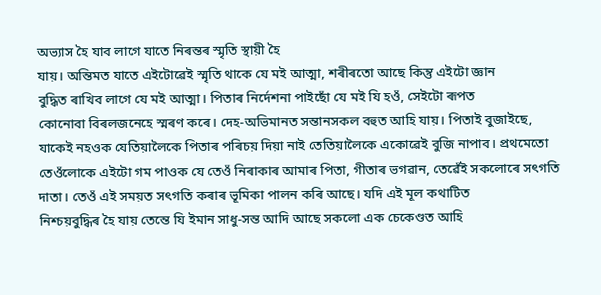অভ্যাস হৈ যাব লাগে যাতে নিৰন্তৰ স্মৃতি স্থায়ী হৈ
যায়। অন্তিমত যাতে এইটোৱেই স্মৃতি থাকে যে মই আত্মা, শৰীৰতো আছে কিন্তু এইটো জ্ঞান
বুদ্ধিত ৰাখিব লাগে যে মই আত্মা। পিতাৰ নিৰ্দেশনা পাইছোঁ যে মই যি হওঁ, সেইটো ৰূপত
কোনোবা বিৰলজনেহে স্মৰণ কৰে। দেহ-অভিমানত সন্তানসকল বহুত আহি যায়। পিতাই বুজাইছে,
যাকেই নহওক যেতিয়ালৈকে পিতাৰ পৰিচয় দিয়া নাই তেতিয়ালৈকে একোৱেই বুজি নাপাব। প্ৰথমেতো
তেওঁলোকে এইটো গম পাওক যে তেওঁ নিৰাকাৰ আমাৰ পিতা, গীতাৰ ভগৱান, তেৱেঁই সকলোৰে সৎগতি
দাতা। তেওঁ এই সময়ত সৎগতি কৰাৰ ভূমিকা পালন কৰি আছে। যদি এই মূল কথাটিত
নিশ্চয়বুদ্ধিৰ হৈ যায় তেন্তে যি ইমান সাধু-সন্ত আদি আছে সকলো এক চেকেণ্ডত আহি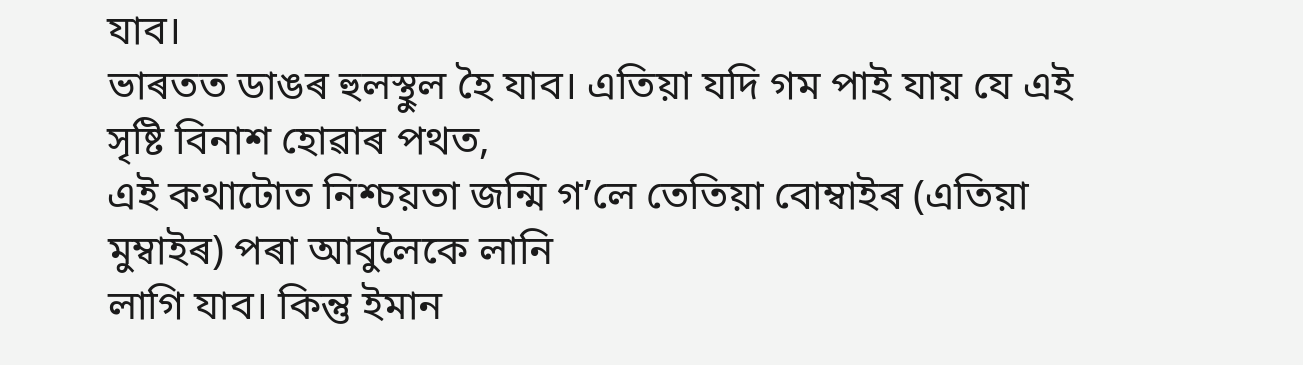যাব।
ভাৰতত ডাঙৰ হুলস্থুল হৈ যাব। এতিয়া যদি গম পাই যায় যে এই সৃষ্টি বিনাশ হোৱাৰ পথত,
এই কথাটোত নিশ্চয়তা জন্মি গ’লে তেতিয়া বোম্বাইৰ (এতিয়া মুম্বাইৰ) পৰা আবুলৈকে লানি
লাগি যাব। কিন্তু ইমান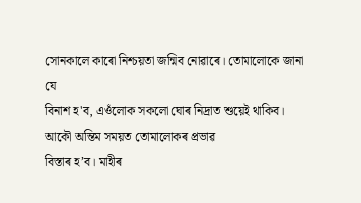সোনকালে কাৰো নিশ্চয়তা জন্মিব নোৱাৰে। তোমালোকে জানা যে
বিনাশ হ'ব, এওঁলোক সকলো ঘোৰ নিদ্ৰাত শুয়েই থাকিব। আকৌ অন্তিম সময়ত তোমালোকৰ প্ৰভাৱ
বিস্তাৰ হ’ব। মাহীৰ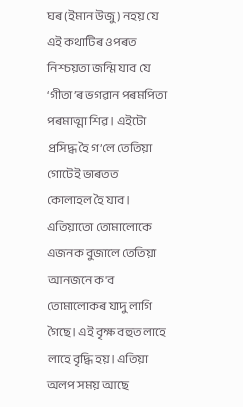ঘৰ (ইমান উজু) নহয় যে এই কথাটিৰ ওপৰত নিশ্চয়তা জন্মি যাব যে
‘গীতা’ৰ ভগৱান পৰমপিতা পৰমাত্মা শিৱ। এইটো প্ৰসিদ্ধ হৈ গ’লে তেতিয়া গোটেই ভাৰতত
কোলাহল হৈ যাব। এতিয়াতো তোমালোকে এজনক বুজালে তেতিয়া আনজনে ক'ব তোমালোকৰ যাদু লাগি
গৈছে। এই বৃক্ষ বহুত লাহে লাহে বৃদ্ধি হয়। এতিয়া অলপ সময় আছে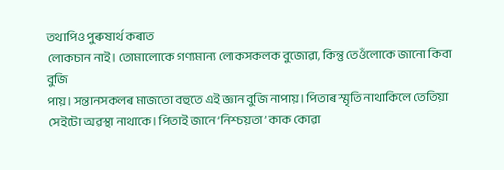তথাপিও পুৰুষাৰ্থ কৰাত
লোকচান নাই। তোমালোকে গণ্যমান্য লোকসকলক বুজোৱা, কিন্তু তেওঁলোকে জানো কিবা বুজি
পায়। সন্তানসকলৰ মাজতো বহুতে এই জ্ঞান বুজি নাপায়। পিতাৰ স্মৃতি নাথাকিলে তেতিয়া
সেইটো অৱস্থা নাথাকে। পিতাই জানে ‘নিশ্চয়তা’ কাক কোৱা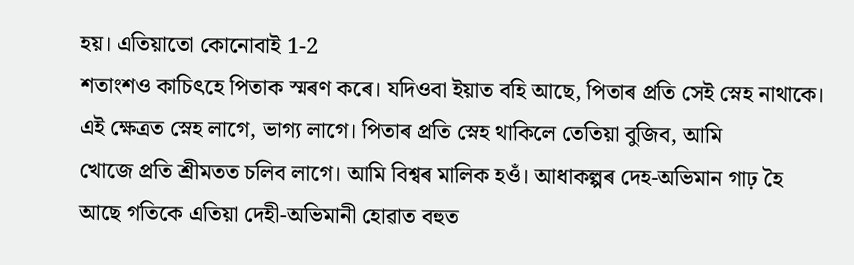হয়। এতিয়াতো কোনোবাই 1-2
শতাংশও কাচিৎহে পিতাক স্মৰণ কৰে। যদিওবা ইয়াত বহি আছে, পিতাৰ প্ৰতি সেই স্নেহ নাথাকে।
এই ক্ষেত্ৰত স্নেহ লাগে, ভাগ্য লাগে। পিতাৰ প্ৰতি স্নেহ থাকিলে তেতিয়া বুজিব, আমি
খোজে প্ৰতি শ্ৰীমতত চলিব লাগে। আমি বিশ্বৰ মালিক হওঁ। আধাকল্পৰ দেহ-অভিমান গাঢ় হৈ
আছে গতিকে এতিয়া দেহী-অভিমানী হোৱাত বহুত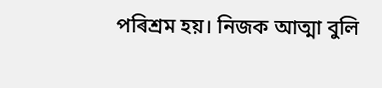পৰিশ্ৰম হয়। নিজক আত্মা বুলি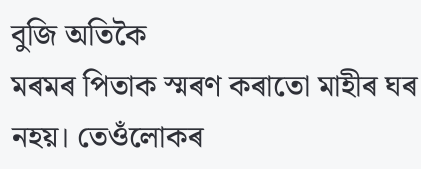বুজি অতিকৈ
মৰমৰ পিতাক স্মৰণ কৰাতো মাহীৰ ঘৰ নহয়। তেওঁলোকৰ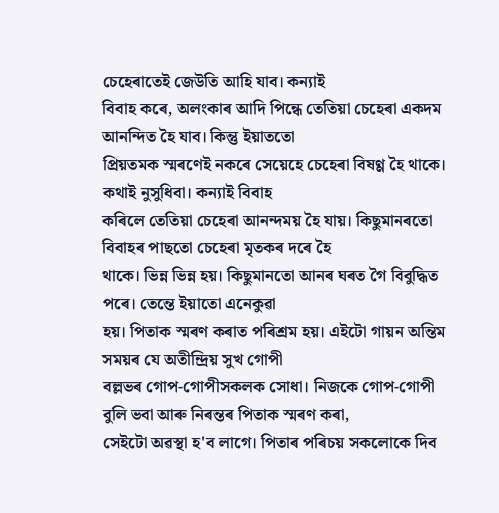চেহেৰাতেই জেউতি আহি যাব। কন্যাই
বিবাহ কৰে, অলংকাৰ আদি পিন্ধে তেতিয়া চেহেৰা একদম আনন্দিত হৈ যাব। কিন্তু ইয়াততো
প্ৰিয়তমক স্মৰণেই নকৰে সেয়েহে চেহেৰা বিষণ্ণ হৈ থাকে। কথাই নুসুধিবা। কন্যাই বিবাহ
কৰিলে তেতিয়া চেহেৰা আনন্দময় হৈ যায়। কিছুমানৰতো বিবাহৰ পাছতো চেহেৰা মৃতকৰ দৰে হৈ
থাকে। ভিন্ন ভিন্ন হয়। কিছুমানতো আনৰ ঘৰত গৈ বিবুদ্ধিত পৰে। তেন্তে ইয়াতো এনেকুৱা
হয়। পিতাক স্মৰণ কৰাত পৰিশ্ৰম হয়। এইটো গায়ন অন্তিম সময়ৰ যে অতীন্দ্ৰিয় সুখ গোপী
বল্লভৰ গোপ-গোপীসকলক সোধা। নিজকে গোপ-গোপী বুলি ভবা আৰু নিৰন্তৰ পিতাক স্মৰণ কৰা,
সেইটো অৱস্থা হ'ব লাগে। পিতাৰ পৰিচয় সকলোকে দিব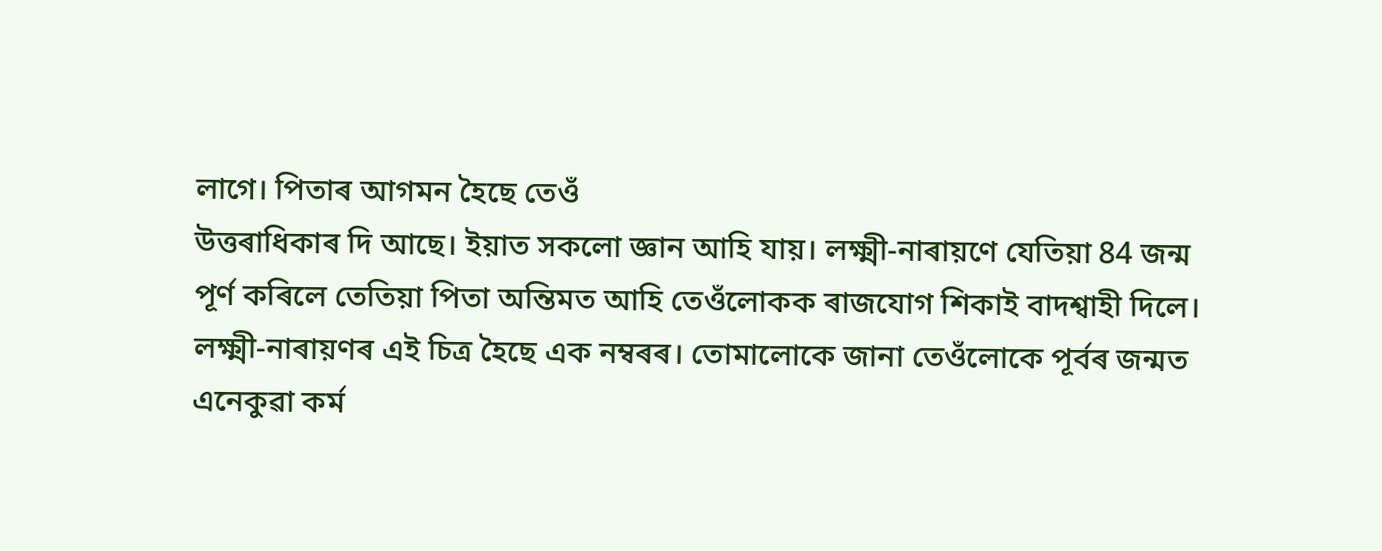লাগে। পিতাৰ আগমন হৈছে তেওঁ
উত্তৰাধিকাৰ দি আছে। ইয়াত সকলো জ্ঞান আহি যায়। লক্ষ্মী-নাৰায়ণে যেতিয়া 84 জন্ম
পূৰ্ণ কৰিলে তেতিয়া পিতা অন্তিমত আহি তেওঁলোকক ৰাজযোগ শিকাই বাদশ্বাহী দিলে।
লক্ষ্মী-নাৰায়ণৰ এই চিত্র হৈছে এক নম্বৰৰ। তোমালোকে জানা তেওঁলোকে পূৰ্বৰ জন্মত
এনেকুৱা কৰ্ম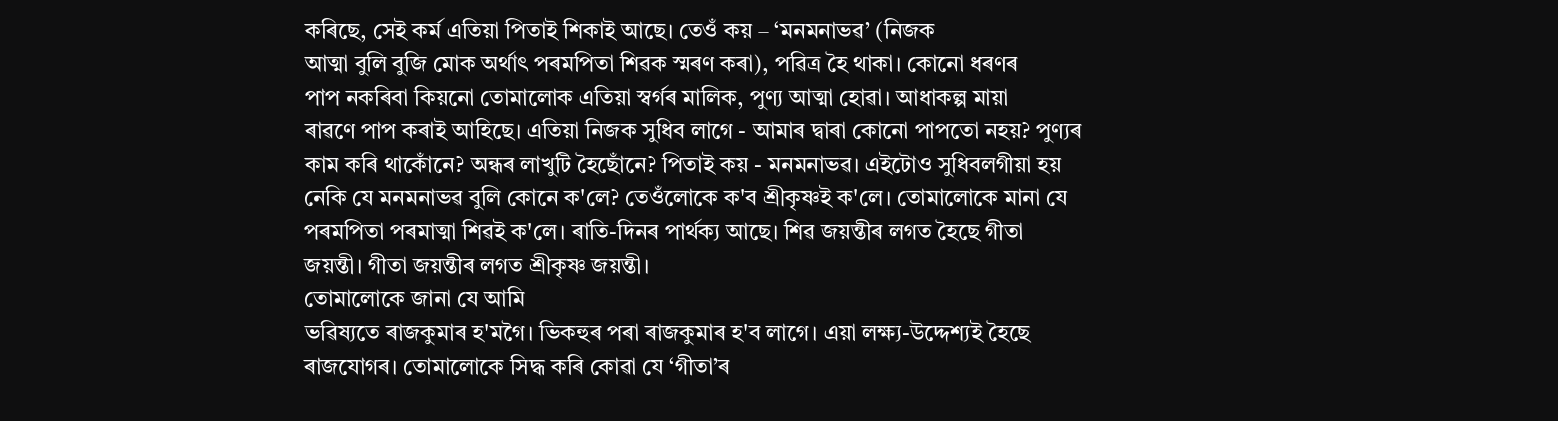কৰিছে, সেই কৰ্ম এতিয়া পিতাই শিকাই আছে। তেওঁ কয় – ‘মনমনাভৱ’ (নিজক
আত্মা বুলি বুজি মোক অৰ্থাৎ পৰমপিতা শিৱক স্মৰণ কৰা), পৱিত্ৰ হৈ থাকা। কোনো ধৰণৰ
পাপ নকৰিবা কিয়নো তোমালোক এতিয়া স্বৰ্গৰ মালিক, পুণ্য আত্মা হোৱা। আধাকল্প মায়া
ৰাৱণে পাপ কৰাই আহিছে। এতিয়া নিজক সুধিব লাগে - আমাৰ দ্বাৰা কোনো পাপতো নহয়? পুণ্যৰ
কাম কৰি থাকোঁনে? অন্ধৰ লাখুটি হৈছোঁনে? পিতাই কয় - মনমনাভৱ। এইটোও সুধিবলগীয়া হয়
নেকি যে মনমনাভৱ বুলি কোনে ক'লে? তেওঁলোকে ক'ব শ্ৰীকৃষ্ণই ক'লে। তোমালোকে মানা যে
পৰমপিতা পৰমাত্মা শিৱই ক'লে। ৰাতি-দিনৰ পাৰ্থক্য আছে। শিৱ জয়ন্তীৰ লগত হৈছে গীতা
জয়ন্তী। গীতা জয়ন্তীৰ লগত শ্ৰীকৃষ্ণ জয়ন্তী।
তোমালোকে জানা যে আমি
ভৱিষ্যতে ৰাজকুমাৰ হ'মগৈ। ভিকহুৰ পৰা ৰাজকুমাৰ হ'ব লাগে। এয়া লক্ষ্য-উদ্দেশ্যই হৈছে
ৰাজযোগৰ। তোমালোকে সিদ্ধ কৰি কোৱা যে ‘গীতা’ৰ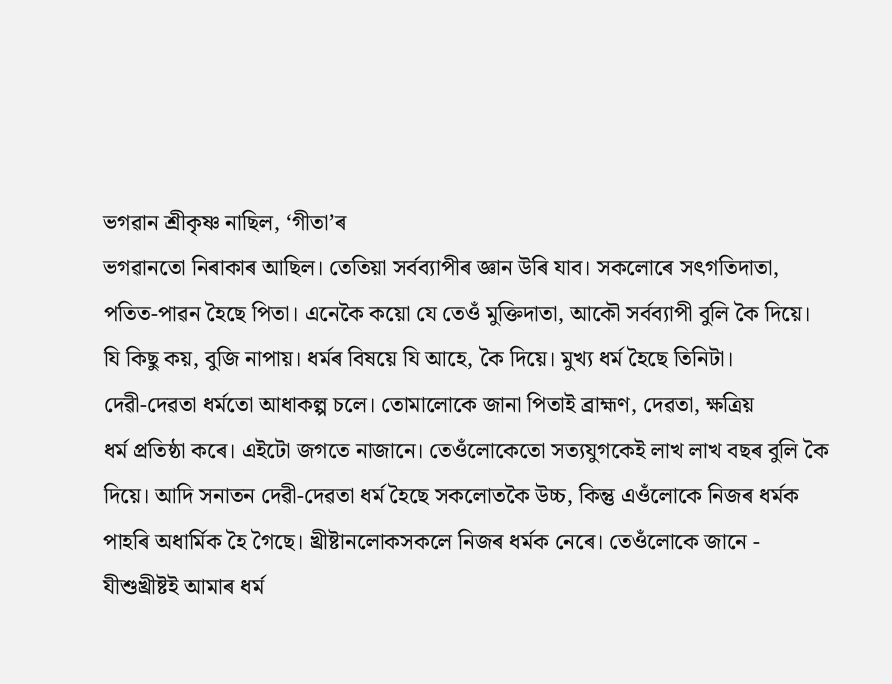ভগৱান শ্ৰীকৃষ্ণ নাছিল, ‘গীতা’ৰ
ভগৱানতো নিৰাকাৰ আছিল। তেতিয়া সৰ্বব্যাপীৰ জ্ঞান উৰি যাব। সকলোৰে সৎগতিদাতা,
পতিত-পাৱন হৈছে পিতা। এনেকৈ কয়ো যে তেওঁ মুক্তিদাতা, আকৌ সৰ্বব্যাপী বুলি কৈ দিয়ে।
যি কিছু কয়, বুজি নাপায়। ধৰ্মৰ বিষয়ে যি আহে, কৈ দিয়ে। মুখ্য ধৰ্ম হৈছে তিনিটা।
দেৱী-দেৱতা ধৰ্মতো আধাকল্প চলে। তোমালোকে জানা পিতাই ব্ৰাহ্মণ, দেৱতা, ক্ষত্ৰিয়
ধৰ্ম প্ৰতিষ্ঠা কৰে। এইটো জগতে নাজানে। তেওঁলোকেতো সত্যযুগকেই লাখ লাখ বছৰ বুলি কৈ
দিয়ে। আদি সনাতন দেৱী-দেৱতা ধৰ্ম হৈছে সকলোতকৈ উচ্চ, কিন্তু এওঁলোকে নিজৰ ধৰ্মক
পাহৰি অধাৰ্মিক হৈ গৈছে। খ্ৰীষ্টানলোকসকলে নিজৰ ধৰ্মক নেৰে। তেওঁলোকে জানে -
যীশুখ্ৰীষ্টই আমাৰ ধৰ্ম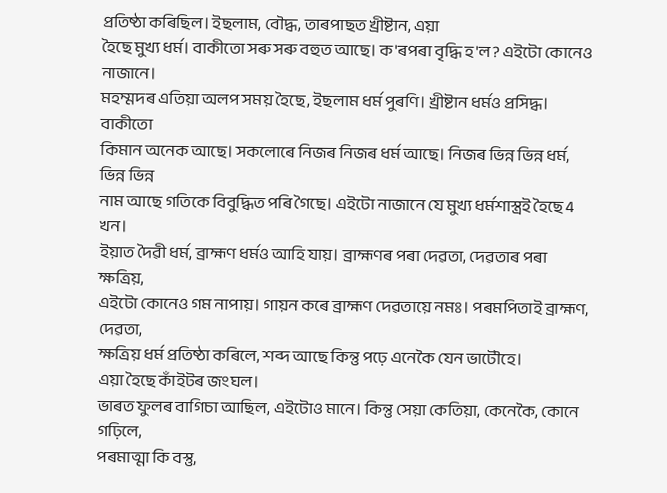প্ৰতিষ্ঠা কৰিছিল। ইছলাম, বৌদ্ধ, তাৰপাছত খ্ৰীষ্টান, এয়া
হৈছে মুখ্য ধৰ্ম। বাকীতো সৰু সৰু বহুত আছে। ক'ৰপৰা বৃদ্ধি হ'ল? এইটো কোনেও নাজানে।
মহম্মদৰ এতিয়া অলপ সময় হৈছে, ইছলাম ধৰ্ম পুৰণি। খ্ৰীষ্টান ধৰ্মও প্ৰসিদ্ধ। বাকীতো
কিমান অনেক আছে। সকলোৰে নিজৰ নিজৰ ধৰ্ম আছে। নিজৰ ভিন্ন ভিন্ন ধৰ্ম, ভিন্ন ভিন্ন
নাম আছে গতিকে বিবুদ্ধিত পৰি গৈছে। এইটো নাজানে যে মুখ্য ধৰ্মশাস্ত্ৰই হৈছে 4 খন।
ইয়াত দৈৱী ধৰ্ম, ব্ৰাহ্মণ ধৰ্মও আহি যায়। ব্ৰাহ্মণৰ পৰা দেৱতা, দেৱতাৰ পৰা ক্ষত্ৰিয়,
এইটো কোনেও গম নাপায়। গায়ন কৰে ব্ৰাহ্মণ দেৱতায়ে নমঃ। পৰমপিতাই ব্ৰাহ্মণ, দেৱতা,
ক্ষত্ৰিয় ধৰ্ম প্ৰতিষ্ঠা কৰিলে, শব্দ আছে কিন্তু পঢ়ে এনেকৈ যেন ভাটৌহে।
এয়া হৈছে কাঁইটৰ জংঘল।
ভাৰত ফুলৰ বাগিচা আছিল, এইটোও মানে। কিন্তু সেয়া কেতিয়া, কেনেকৈ, কোনে গঢ়িলে,
পৰমাত্মা কি বস্তু,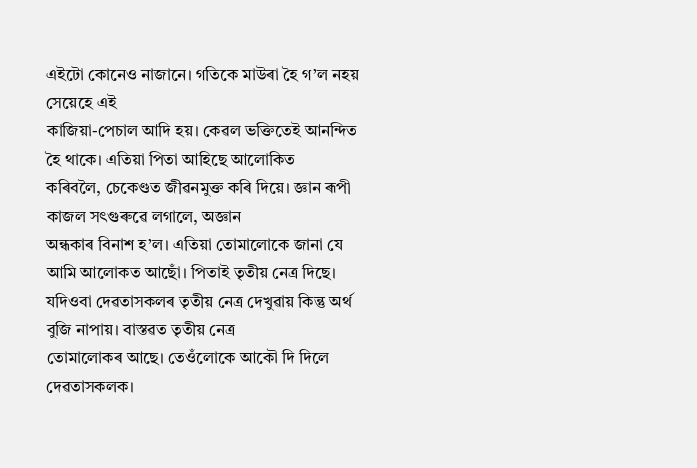এইটো কোনেও নাজানে। গতিকে মাউৰা হৈ গ’ল নহয় সেয়েহে এই
কাজিয়া-পেচাল আদি হয়। কেৱল ভক্তিতেই আনন্দিত হৈ থাকে। এতিয়া পিতা আহিছে আলোকিত
কৰিবলৈ, চেকেণ্ডত জীৱনমুক্ত কৰি দিয়ে। জ্ঞান ৰূপী কাজল সৎগুৰুৱে লগালে, অজ্ঞান
অন্ধকাৰ বিনাশ হ’ল। এতিয়া তোমালোকে জানা যে আমি আলোকত আছোঁ। পিতাই তৃতীয় নেত্ৰ দিছে।
যদিওবা দেৱতাসকলৰ তৃতীয় নেত্ৰ দেখুৱায় কিন্তু অৰ্থ বুজি নাপায়। বাস্তৱত তৃতীয় নেত্ৰ
তোমালোকৰ আছে। তেওঁলোকে আকৌ দি দিলে দেৱতাসকলক।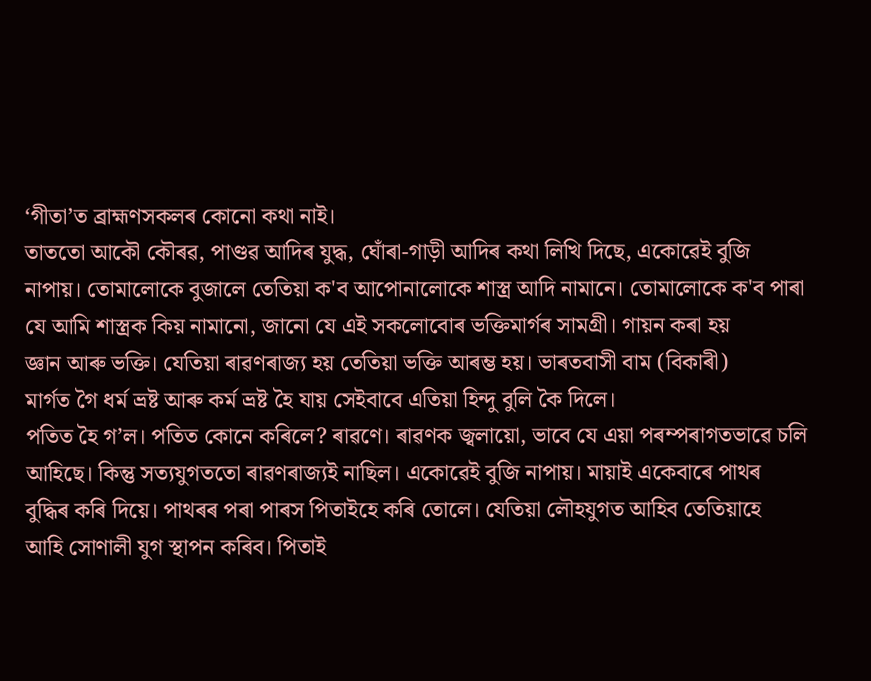‘গীতা’ত ব্ৰাহ্মণসকলৰ কোনো কথা নাই।
তাততো আকৌ কৌৰৱ, পাণ্ডৱ আদিৰ যুদ্ধ, ঘোঁৰা-গাড়ী আদিৰ কথা লিখি দিছে, একোৱেই বুজি
নাপায়। তোমালোকে বুজালে তেতিয়া ক'ব আপোনালোকে শাস্ত্ৰ আদি নামানে। তোমালোকে ক'ব পাৰা
যে আমি শাস্ত্ৰক কিয় নামানো, জানো যে এই সকলোবোৰ ভক্তিমাৰ্গৰ সামগ্ৰী। গায়ন কৰা হয়
জ্ঞান আৰু ভক্তি। যেতিয়া ৰাৱণৰাজ্য হয় তেতিয়া ভক্তি আৰম্ভ হয়। ভাৰতবাসী বাম (বিকাৰী)
মাৰ্গত গৈ ধৰ্ম ভ্ৰষ্ট আৰু কৰ্ম ভ্ৰষ্ট হৈ যায় সেইবাবে এতিয়া হিন্দু বুলি কৈ দিলে।
পতিত হৈ গ’ল। পতিত কোনে কৰিলে? ৰাৱণে। ৰাৱণক জ্বলায়ো, ভাবে যে এয়া পৰম্পৰাগতভাৱে চলি
আহিছে। কিন্তু সত্যযুগততো ৰাৱণৰাজ্যই নাছিল। একোৱেই বুজি নাপায়। মায়াই একেবাৰে পাথৰ
বুদ্ধিৰ কৰি দিয়ে। পাথৰৰ পৰা পাৰস পিতাইহে কৰি তোলে। যেতিয়া লৌহযুগত আহিব তেতিয়াহে
আহি সোণালী যুগ স্থাপন কৰিব। পিতাই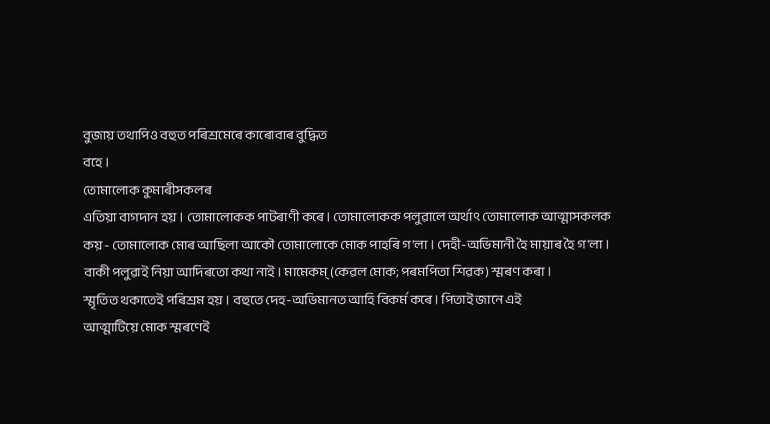বুজায় তথাপিও বহুত পৰিশ্ৰমেৰে কাৰোবাৰ বুদ্ধিত
বহে।
তোমালোক কুমাৰীসকলৰ
এতিয়া বাগদান হয়। তোমালোকক পাটৰাণী কৰে। তোমালোকক পলুৱালে অৰ্থাৎ তোমালোক আত্মাসকলক
কয় - তোমালোক মোৰ আছিলা আকৌ তোমালোকে মোক পাহৰি গ'লা। দেহী-অভিমানী হৈ মায়াৰ হৈ গ'লা।
বাকী পলুৱাই নিয়া আদিৰতো কথা নাই। মামেকম্ (কেৱল মোক; পৰমপিতা শিৱক) স্মৰণ কৰা।
স্মৃতিত থকাতেই পৰিশ্ৰম হয়। বহুতে দেহ-অভিমানত আহি বিকৰ্ম কৰে। পিতাই জানে এই
আত্মাটিয়ে মোক স্মৰণেই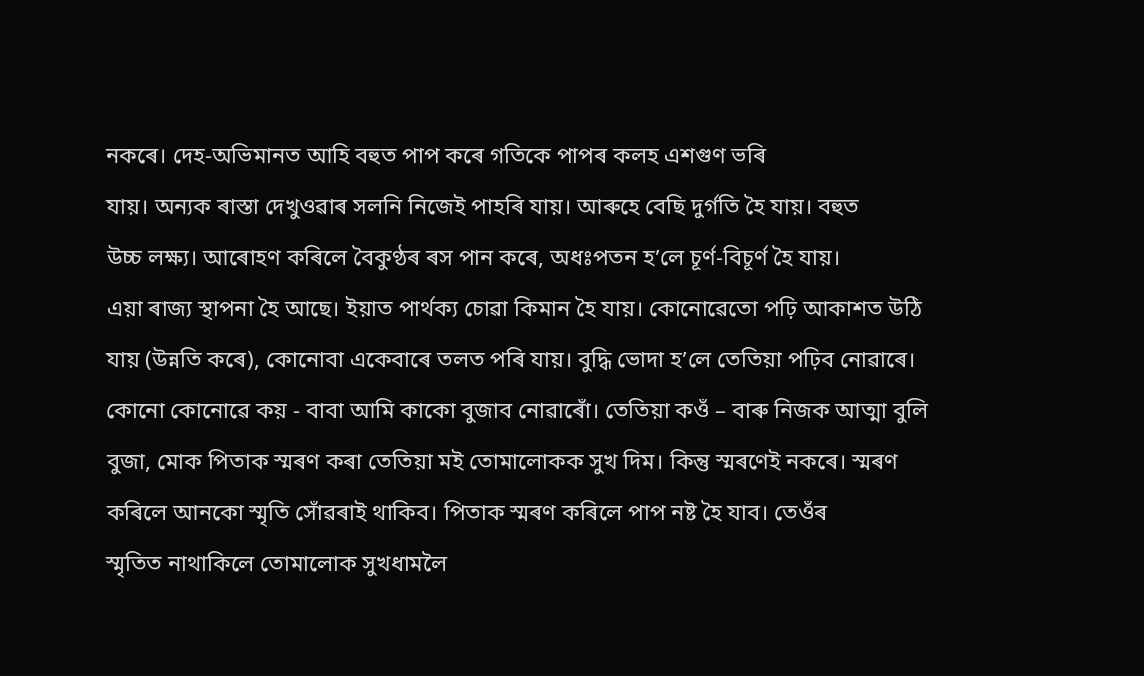নকৰে। দেহ-অভিমানত আহি বহুত পাপ কৰে গতিকে পাপৰ কলহ এশগুণ ভৰি
যায়। অন্যক ৰাস্তা দেখুওৱাৰ সলনি নিজেই পাহৰি যায়। আৰুহে বেছি দুৰ্গতি হৈ যায়। বহুত
উচ্চ লক্ষ্য। আৰোহণ কৰিলে বৈকুণ্ঠৰ ৰস পান কৰে, অধঃপতন হ’লে চূৰ্ণ-বিচূৰ্ণ হৈ যায়।
এয়া ৰাজ্য স্থাপনা হৈ আছে। ইয়াত পাৰ্থক্য চোৱা কিমান হৈ যায়। কোনোৱেতো পঢ়ি আকাশত উঠি
যায় (উন্নতি কৰে), কোনোবা একেবাৰে তলত পৰি যায়। বুদ্ধি ভোদা হ’লে তেতিয়া পঢ়িব নোৱাৰে।
কোনো কোনোৱে কয় - বাবা আমি কাকো বুজাব নোৱাৰোঁ। তেতিয়া কওঁ – বাৰু নিজক আত্মা বুলি
বুজা, মোক পিতাক স্মৰণ কৰা তেতিয়া মই তোমালোকক সুখ দিম। কিন্তু স্মৰণেই নকৰে। স্মৰণ
কৰিলে আনকো স্মৃতি সোঁৱৰাই থাকিব। পিতাক স্মৰণ কৰিলে পাপ নষ্ট হৈ যাব। তেওঁৰ
স্মৃতিত নাথাকিলে তোমালোক সুখধামলৈ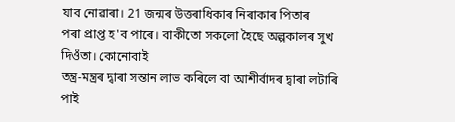যাব নোৱাৰা। 21 জন্মৰ উত্তৰাধিকাৰ নিৰাকাৰ পিতাৰ
পৰা প্ৰাপ্ত হ'ব পাৰে। বাকীতো সকলো হৈছে অল্পকালৰ সুখ দিওঁতা। কোনোবাই
তন্ত্ৰ-মন্ত্ৰৰ দ্বাৰা সন্তান লাভ কৰিলে বা আশীৰ্বাদৰ দ্বাৰা লটাৰি পাই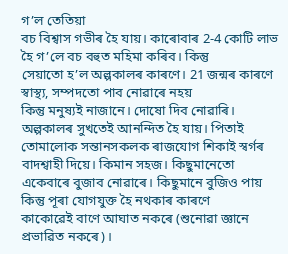গ’ল তেতিয়া
বচ বিশ্বাস গভীৰ হৈ যায়। কাৰোবাৰ 2-4 কোটি লাভ হৈ গ’লে বচ বহুত মহিমা কৰিব। কিন্তু
সেয়াতো হ’ল অল্পকালৰ কাৰণে। 21 জন্মৰ কাৰণে স্বাস্থ্য, সম্পদতো পাব নোৱাৰে নহয়
কিন্তু মনুষ্যই নাজানে। দোষো দিব নোৱাৰি। অল্পকালৰ সুখতেই আনন্দিত হৈ যায়। পিতাই
তোমালোক সন্তানসকলক ৰাজযোগ শিকাই স্বৰ্গৰ বাদশ্বাহী দিয়ে। কিমান সহজ। কিছুমানেতো
একেবাৰে বুজাব নোৱাৰে। কিছুমানে বুজিও পায় কিন্তু পূৰা যোগযুক্ত হৈ নথকাৰ কাৰণে
কাকোৱেই বাণে আঘাত নকৰে (শুনোৱা জ্ঞানে প্ৰভাৱিত নকৰে)।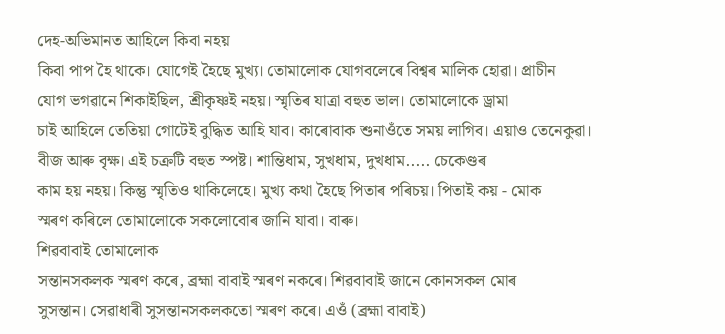দেহ-অভিমানত আহিলে কিবা নহয়
কিবা পাপ হৈ থাকে। যোগেই হৈছে মুখ্য। তোমালোক যোগবলেৰে বিশ্বৰ মালিক হোৱা। প্ৰাচীন
যোগ ভগৱানে শিকাইছিল, শ্ৰীকৃষ্ণই নহয়। স্মৃতিৰ যাত্ৰা বহুত ভাল। তোমালোকে ড্ৰামা
চাই আহিলে তেতিয়া গোটেই বুদ্ধিত আহি যাব। কাৰোবাক শুনাওঁতে সময় লাগিব। এয়াও তেনেকুৱা।
বীজ আৰু বৃক্ষ। এই চক্ৰটি বহুত স্পষ্ট। শান্তিধাম, সুখধাম, দুখধাম..... চেকেণ্ডৰ
কাম হয় নহয়। কিন্তু স্মৃতিও থাকিলেহে। মুখ্য কথা হৈছে পিতাৰ পৰিচয়। পিতাই কয় - মোক
স্মৰণ কৰিলে তোমালোকে সকলোবোৰ জানি যাবা। বাৰু।
শিৱবাবাই তোমালোক
সন্তানসকলক স্মৰণ কৰে, ব্ৰহ্মা বাবাই স্মৰণ নকৰে। শিৱবাবাই জানে কোনসকল মোৰ
সুসন্তান। সেৱাধাৰী সুসন্তানসকলকতো স্মৰণ কৰে। এওঁ (ব্ৰহ্মা বাবাই)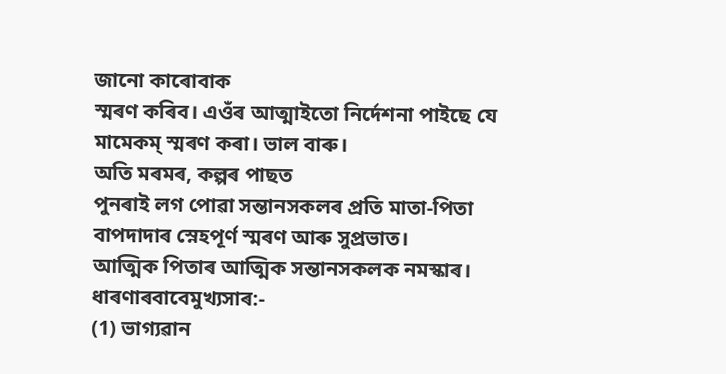জানো কাৰোবাক
স্মৰণ কৰিব। এওঁৰ আত্মাইতো নিৰ্দেশনা পাইছে যে মামেকম্ স্মৰণ কৰা। ভাল বাৰু।
অতি মৰমৰ, কল্পৰ পাছত
পুনৰাই লগ পোৱা সন্তানসকলৰ প্ৰতি মাতা-পিতা বাপদাদাৰ স্নেহপূৰ্ণ স্মৰণ আৰু সুপ্ৰভাত।
আত্মিক পিতাৰ আত্মিক সন্তানসকলক নমস্কাৰ।
ধাৰণাৰবাবেমুখ্যসাৰ:-
(1) ভাগ্যৱান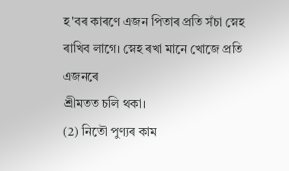হ'বৰ কাৰণে এজন পিতাৰ প্ৰতি সঁচা স্নেহ ৰাখিব লাগে। স্নেহ ৰখা মানে খোজে প্ৰতি এজনৰে
শ্ৰীমতত চলি থকা।
(2) নিতৌ পুণ্যৰ কাম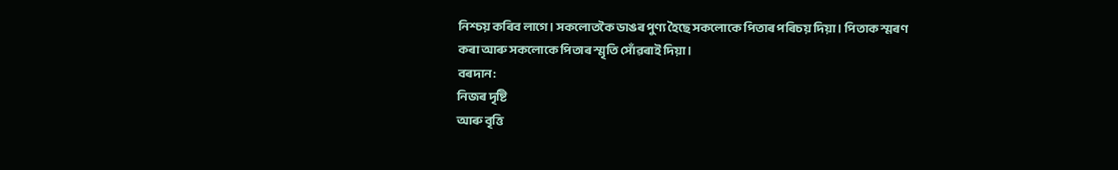নিশ্চয় কৰিব লাগে। সকলোতকৈ ডাঙৰ পুণ্য হৈছে সকলোকে পিতাৰ পৰিচয় দিয়া। পিতাক স্মৰণ
কৰা আৰু সকলোকে পিতাৰ স্মৃতি সোঁৱৰাই দিয়া।
বৰদান:
নিজৰ দৃষ্টি
আৰু বৃত্তি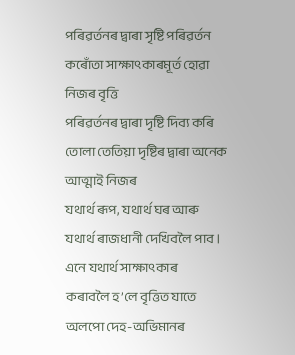পৰিৱৰ্তনৰ দ্বাৰা সৃষ্টি পৰিৱৰ্তন কৰোঁতা সাক্ষাৎকাৰমূৰ্ত হোৱা
নিজৰ বৃত্তি
পৰিৱৰ্তনৰ দ্বাৰা দৃষ্টি দিব্য কৰি তোলা তেতিয়া দৃষ্টিৰ দ্বাৰা অনেক আত্মাই নিজৰ
যথাৰ্থ ৰূপ, যথাৰ্থ ঘৰ আৰু যথাৰ্থ ৰাজধানী দেখিবলৈ পাব। এনে যথাৰ্থ সাক্ষাৎকাৰ
কৰাবলৈ হ’লে বৃত্তিত যাতে অলপো দেহ-অভিমানৰ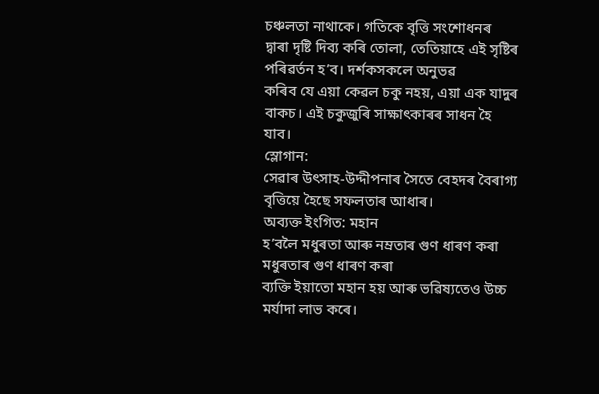চঞ্চলতা নাথাকে। গতিকে বৃত্তি সংশোধনৰ
দ্বাৰা দৃষ্টি দিব্য কৰি তোলা, তেতিয়াহে এই সৃষ্টিৰ পৰিৱৰ্তন হ’ব। দৰ্শকসকলে অনুভৱ
কৰিব যে এয়া কেৱল চকু নহয়, এয়া এক যাদুৰ বাকচ। এই চকুজুৰি সাক্ষাৎকাৰৰ সাধন হৈ
যাব।
স্লোগান:
সেৱাৰ উৎসাহ-উদ্দীপনাৰ সৈতে বেহদৰ বৈৰাগ্য বৃত্তিয়ে হৈছে সফলতাৰ আধাৰ।
অব্যক্ত ইংগিত: মহান
হ’বলৈ মধুৰতা আৰু নম্ৰতাৰ গুণ ধাৰণ কৰা
মধুৰতাৰ গুণ ধাৰণ কৰা
ব্যক্তি ইয়াতো মহান হয় আৰু ভৱিষ্যতেও উচ্চ মৰ্যাদা লাভ কৰে।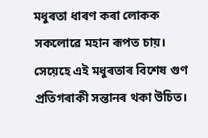মধুৰতা ধাৰণ কৰা লোকক
সকলোৱে মহান ৰূপত চায়। সেয়েহে এই মধুৰতাৰ বিশেষ গুণ প্ৰতিগৰাকী সন্তানৰ থকা উচিত।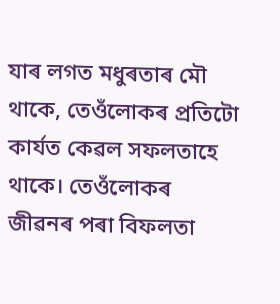যাৰ লগত মধুৰতাৰ মৌ থাকে, তেওঁলোকৰ প্ৰতিটো কাৰ্যত কেৱল সফলতাহে থাকে। তেওঁলোকৰ
জীৱনৰ পৰা বিফলতা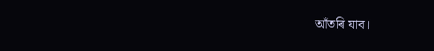আঁতৰি যাব।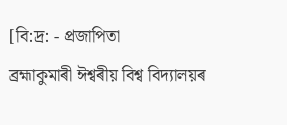[বি:দ্ৰ: - প্ৰজাপিতা
ব্ৰহ্মাকুমাৰী ঈশ্বৰীয় বিশ্ব বিদ্যালয়ৰ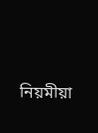নিয়মীয়া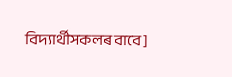বিদ্যাৰ্থীসকলৰ বাবে]